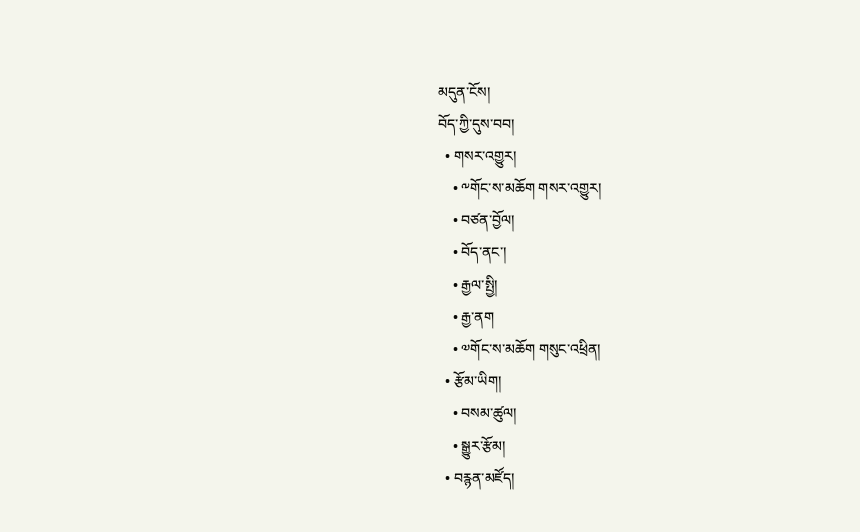མདུན་ངོས།
བོད་ཀྱི་དུས་བབ།
  • གསར་འགྱུར།
    • ༸གོང་ས་མཆོག གསར་འགྱུར།
    • བཙན་བྱོལ།
    • བོད་ནང་།
    • རྒྱལ་སྤྱི།
    • རྒྱ་ནག
    • ༧གོང་ས་མཆོག གསུང་འཕྲིན།
  • རྩོམ་ཡིག།
    • བསམ་ཚུལ།
    • སྒྱུར་རྩོམ།
  • བརྙན་མཛོད།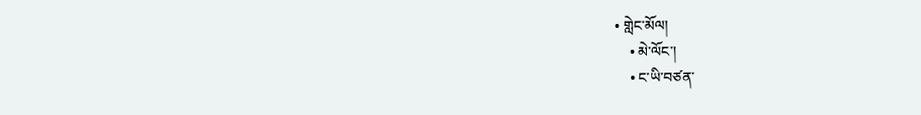• གླེང་མོལ།
    • མེ་ལོང་།
    • ང་ཡི་བཙན་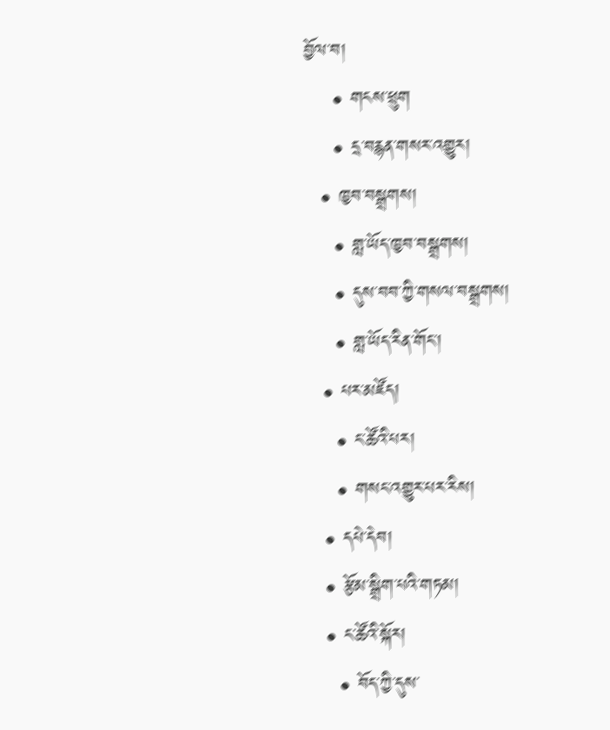བྱོལ་བ།
    • གངས་ཕྲུག
    • དྲ་བརྙན་གསར་འགྱུར།
  • ཁྱབ་བསྒྲགས།
    • གླ་ཡོད་ཁྱབ་བསྒྲགས།
    • དུས་བབ་ཀྱི་གསལ་བསྒྲགས།
    • གླ་ཡོད་རིན་གོང་།
  • པར་མཛོད།
    • ང་ཚོའི་པར།
    • གསང་འགྱུར་པར་རིས།
  • དཔེ་དེབ།
  • རྩོམ་སྒྲིག་པའི་གཏམ།
  • ང་ཚོའི་སྐོར།
    • བོད་ཀྱི་དུས་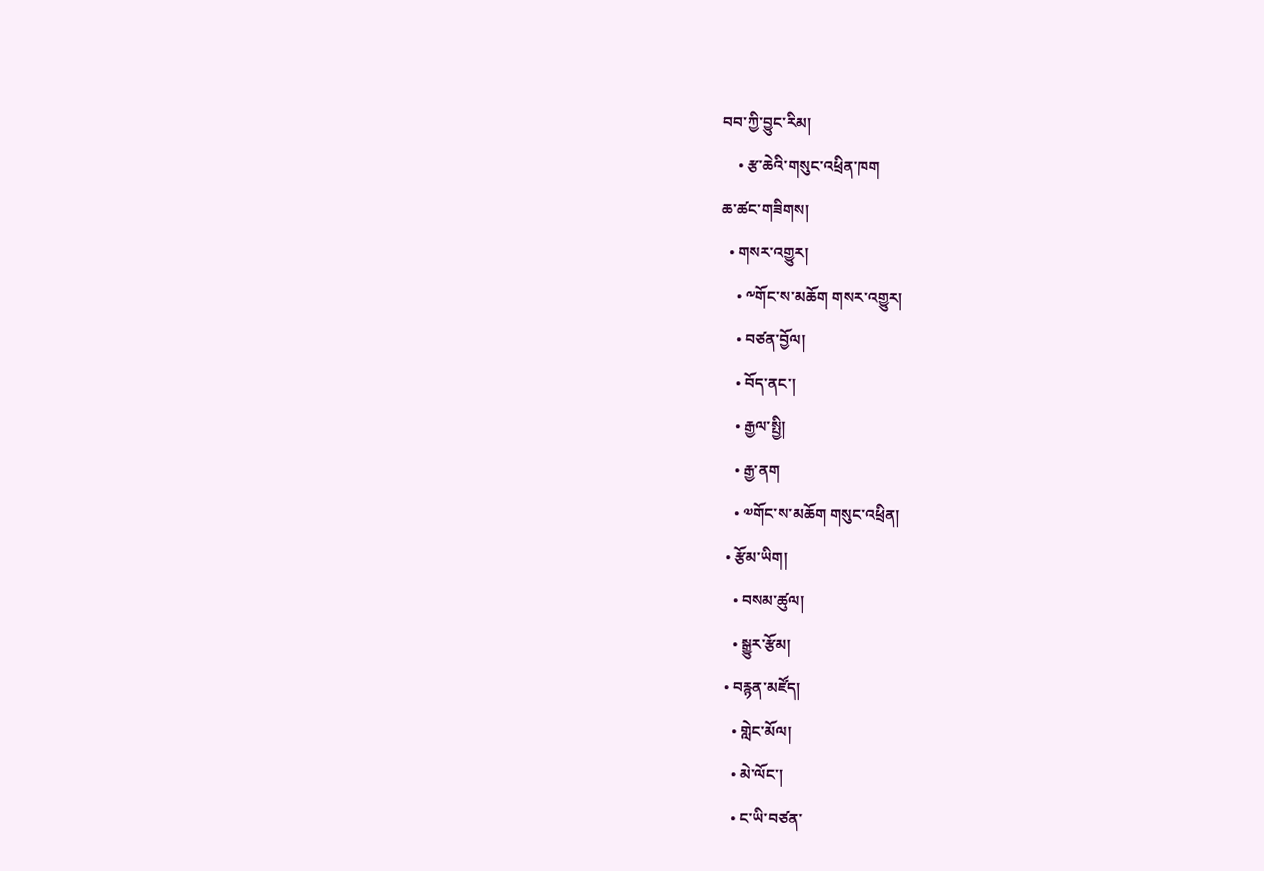བབ་ཀྱི་བྱུང་རིམ།
    • རྩ་ཆེའི་གསུང་འཕྲིན་ཁག
ཆ་ཚང་གཟིགས།
  • གསར་འགྱུར།
    • ༸གོང་ས་མཆོག གསར་འགྱུར།
    • བཙན་བྱོལ།
    • བོད་ནང་།
    • རྒྱལ་སྤྱི།
    • རྒྱ་ནག
    • ༧གོང་ས་མཆོག གསུང་འཕྲིན།
  • རྩོམ་ཡིག།
    • བསམ་ཚུལ།
    • སྒྱུར་རྩོམ།
  • བརྙན་མཛོད།
    • གླེང་མོལ།
    • མེ་ལོང་།
    • ང་ཡི་བཙན་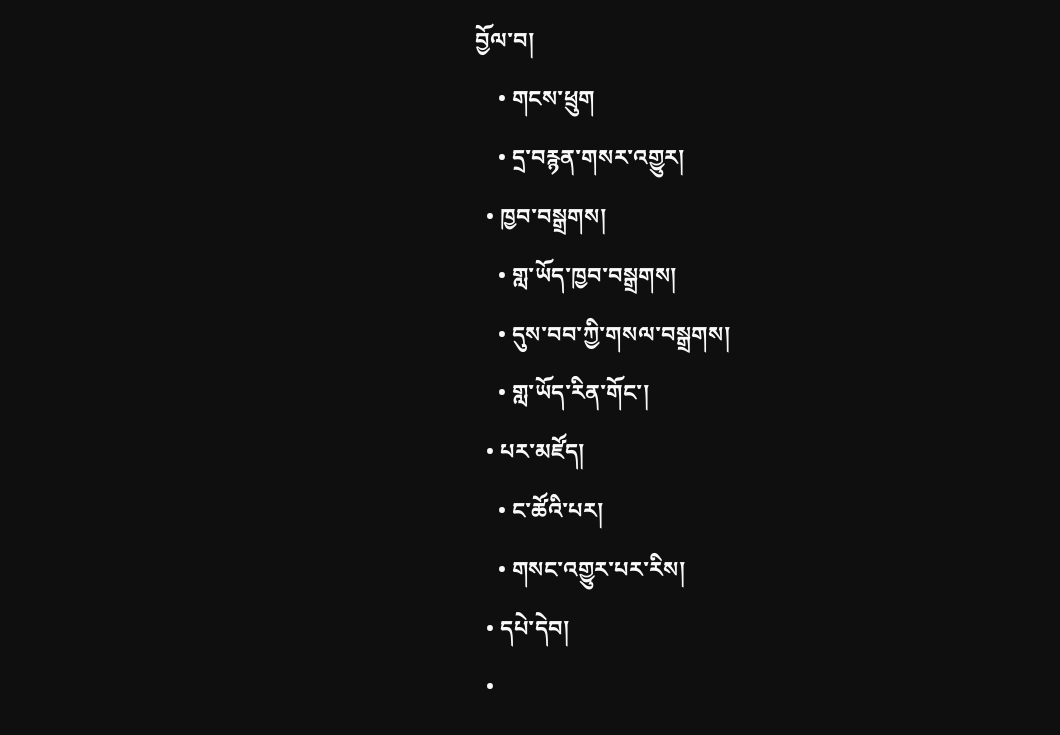བྱོལ་བ།
    • གངས་ཕྲུག
    • དྲ་བརྙན་གསར་འགྱུར།
  • ཁྱབ་བསྒྲགས།
    • གླ་ཡོད་ཁྱབ་བསྒྲགས།
    • དུས་བབ་ཀྱི་གསལ་བསྒྲགས།
    • གླ་ཡོད་རིན་གོང་།
  • པར་མཛོད།
    • ང་ཚོའི་པར།
    • གསང་འགྱུར་པར་རིས།
  • དཔེ་དེབ།
  •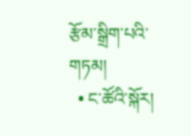རྩོམ་སྒྲིག་པའི་གཏམ།
  • ང་ཚོའི་སྐོར།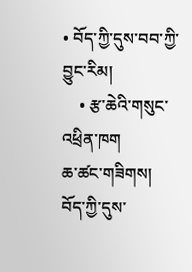• བོད་ཀྱི་དུས་བབ་ཀྱི་བྱུང་རིམ།
    • རྩ་ཆེའི་གསུང་འཕྲིན་ཁག
ཆ་ཚང་གཟིགས།
བོད་ཀྱི་དུས་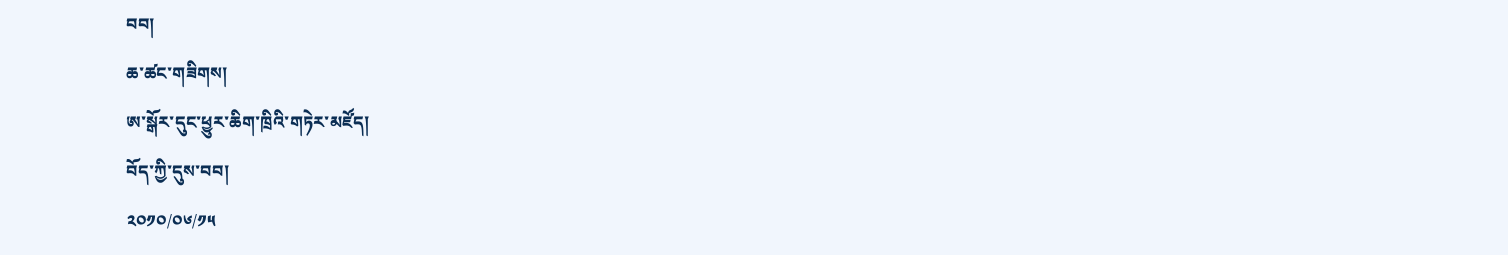བབ།
ཆ་ཚང་གཟིགས།
ཨ་སྒོར་དུང་ཕྱུར་ཆིག་ཁྲིའི་གཏེར་མཛོད།
བོད་ཀྱི་དུས་བབ།
༢༠༡༠/༠༦/༡༥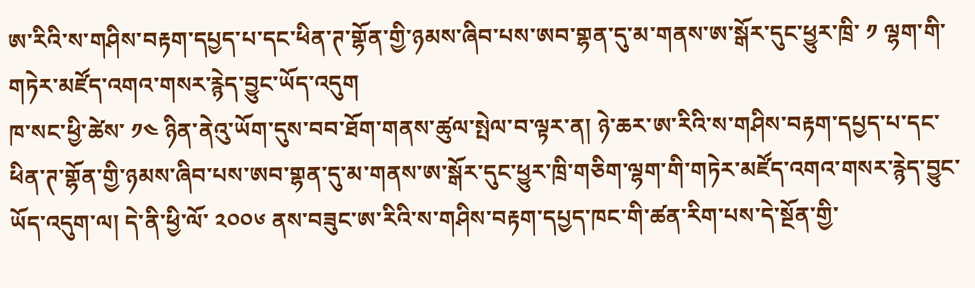ཨ་རིའི་ས་གཤིས་བརྟག་དཔྱད་པ་དང་ཕིན་ཊ་གྷོན་གྱི་ཉམས་ཞིབ་པས་ཨབ་གྷན་དུ་མ་གནས་ཨ་སྒོར་དུང་ཕྱུར་ཁྲི་ ༡ ལྷག་གི་གཏེར་མཛོད་འགའ་གསར་རྙེད་བྱུང་ཡོད་འདུག
ཁ་སང་ཕྱི་ཚེས་ ༡༤ ཉིན་ནེའུ་ཡོག་དུས་བབ་ཐོག་གནས་ཚུལ་སྤེལ་བ་ལྟར་ན། ཉེ་ཆར་ཨ་རིའི་ས་གཤིས་བརྟག་དཔྱད་པ་དང་ཕིན་ཊ་གྷོན་གྱི་ཉམས་ཞིབ་པས་ཨབ་གྷན་དུ་མ་གནས་ཨ་སྒོར་དུང་ཕྱུར་ཁྲི་གཅིག་ལྷག་གི་གཏེར་མཛོད་འགའ་གསར་རྙེད་བྱུང་ཡོད་འདུག་ལ། དེ་ནི་ཕྱི་ལོ་ ༢༠༠༦ ནས་བཟུང་ཨ་རིའི་ས་གཤིས་བརྟག་དཔྱད་ཁང་གི་ཚན་རིག་པས་དེ་སྔོན་གྱི་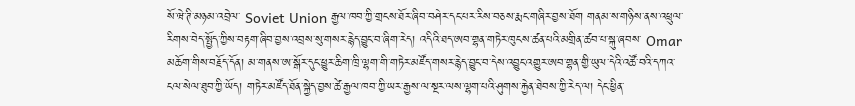སོ་ཝེ་ཊི་མཉམ་འབྲེལ་ Soviet Union རྒྱལ་ཁབ་ཀྱི་གྲངས་ཐོར་ཞིབ་བཤེར་དང་པར་རིས་བཅས་རྨང་གཞིར་བྱས་ཐོག གནམ་ས་གཉིས་ནས་འཕྲུལ་རིགས་བེད་སྤྱོད་ཀྱིས་བརྟག་ཞིབ་བྱས་འབྲས་སུ་གསར་རྙེད་བྱུང་བ་ཞིག་རེད། འདིའི་ཐད་ཨབ་གྷན་གཏེར་ཁུངས་ཚན་པའི་མགྲིན་ཚབ་པ་སྐུ་ཞབས་ Omar མཆོག་གིས་བརྗོད་དོན། མ་གནས་ཨ་སྒོར་དུང་ཕྱུར་ཆིག་ཁྲི་ལྷག་གི་གཏེར་མཛོད་གསར་རྙེད་བྱུང་བ་དེས་འབྱུང་འགྱུར་ཨབ་གྷན་གྱི་ཡུལ་དེའི་འཚོ་བའི་དཀའ་ངལ་སེལ་ཐུབ་ཀྱི་ཡོད། གཏེར་མཛོད་ཐོན་སྐྱེད་བྱས་ཚེ་རྒྱལ་ཁབ་ཀྱི་ཡར་རྒྱས་ལ་སྔར་ལས་ལྷག་པའི་ཤུགས་རྐྱེན་ཐེབས་ཀྱི་རེད་ལ། དེང་ཕྱིན་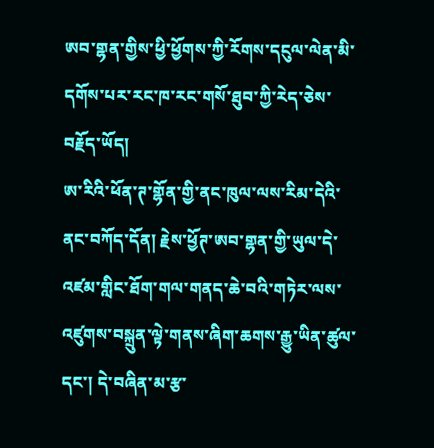ཨབ་གྷན་གྱིས་ཕྱི་ཕྱོགས་ཀྱི་རོགས་དངུལ་ལེན་མི་དགོས་པར་རང་ཁ་རང་གསོ་ཐུབ་ཀྱི་རེད་ཅེས་བརྗོད་ཡོད།
ཨ་རིའི་ཕོན་ཊ་གྷོན་གྱི་ནང་ཁུལ་ལས་རིམ་དེའི་ནང་བཀོད་དོན། རྗེས་ཕྱོཊ་ཨབ་གྷན་གྱི་ཡུལ་དེ་འཛམ་གླིང་ཐོག་གལ་གནད་ཆེ་བའི་གཏེར་ལས་འཛུགས་བསྐྲུན་ལྟེ་གནས་ཞིག་ཆགས་རྒྱུ་ཡིན་ཚུལ་དང་། དེ་བཞིན་མ་རྩ་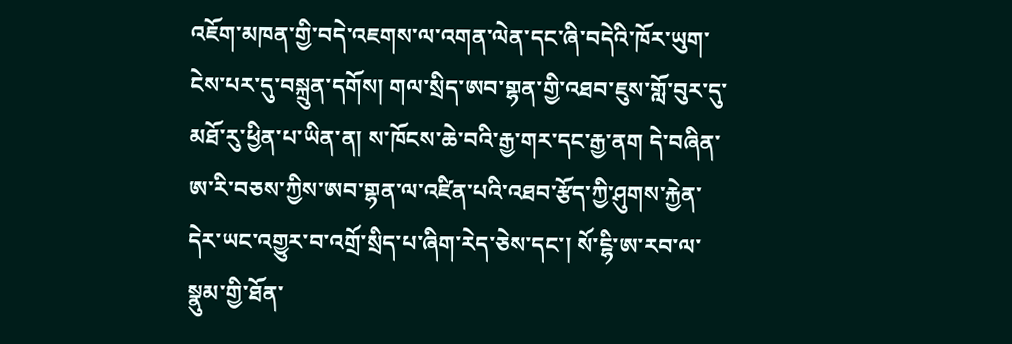འཇོག་མཁན་གྱི་བདེ་འཇགས་ལ་འགན་ལེན་དང་ཞི་བདེའི་ཁོར་ཡུག་ངེས་པར་དུ་བསྐྲུན་དགོས། གལ་སྲིད་ཨབ་གྷན་གྱི་འཐབ་ཇུས་གློ་བུར་དུ་མཐོ་རུ་ཕྱིན་པ་ཡིན་ན། ས་ཁོངས་ཆེ་བའི་རྒྱ་གར་དང་རྒྱ་ནག དེ་བཞིན་ཨ་རི་བཅས་ཀྱིས་ཨབ་གྷན་ལ་འཛིན་པའི་འཐབ་རྩོད་ཀྱི་ཤུགས་རྐྱེན་དེར་ཡང་འགྱུར་བ་འགྲོ་སྲིད་པ་ཞིག་རེད་ཅེས་དང་། སོ་ངྷི་ཨ་རབ་ལ་སྣུམ་གྱི་ཐོན་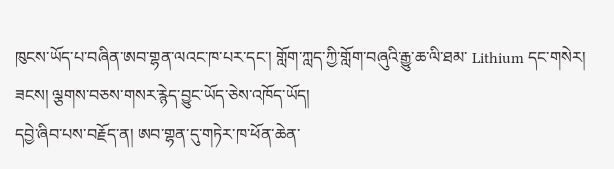ཁུངས་ཡོད་པ་བཞིན་ཨབ་གྷན་ལའང་ཁ་པར་དང་། གློག་ཀླད་ཀྱི་གློག་བཞུའི་རྒྱུ་ཆ་ལི་ཐམ་ Lithium དང་གསེར། ཟངས། ལྕགས་བཅས་གསར་རྙེད་བྱུང་ཡོད་ཅེས་འཁོད་ཡོད།
དབྱེ་ཞིབ་པས་བརྗོད་ན། ཨབ་གྷན་དུ་གཏེར་ཁ་ཕོན་ཆེན་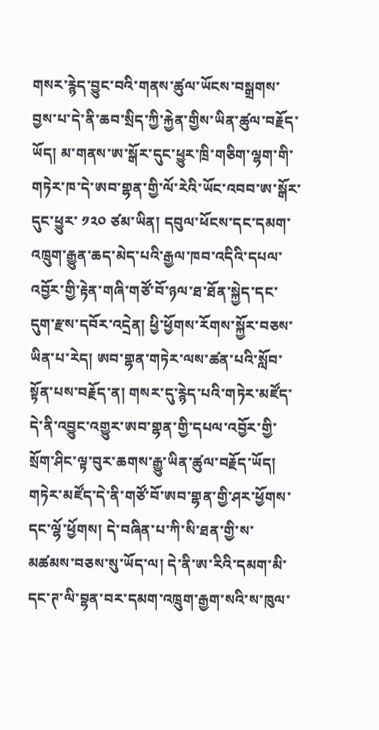གསར་རྙེད་བྱུང་བའི་གནས་ཚུལ་ཡོངས་བསྒྲགས་བྱས་པ་དེ་ནི་ཆབ་སྲིད་ཀྱི་རྐྱེན་གྱིས་ཡིན་ཚུལ་བརྗོད་ཡོད། མ་གནས་ཨ་སྒོར་དུང་ཕྱུར་ཁྲི་གཅིག་ལྷག་གི་གཏེར་ཁ་དེ་ཨབ་གྷན་གྱི་ལོ་རེའི་ཡོང་འབབ་ཨ་སྒོར་དུང་ཕྱུར་ ༡༢༠ ཙམ་ཡིན། དབུལ་ཕོངས་དང་དམག་འཁྲུག་རྒྱུན་ཆད་མེད་པའི་རྒྱལ་ཁབ་འདིའི་དཔལ་འབྱོར་གྱི་རྟེན་གཞི་གཙོ་བོ་ཉལ་ཐ་ཐོན་སྐྱེད་དང་དུག་རྫས་དབོར་འདྲེན། ཕྱི་ཕྱོགས་རོགས་སྐྱོར་བཅས་ཡིན་པ་རེད། ཨབ་གྷན་གཏེར་ལས་ཚན་པའི་སློབ་སྟོན་པས་བརྗོད་ན། གསར་དུ་རྙེད་པའི་གཏེར་མཛོད་དེ་ནི་འབྱུང་འགྱུར་ཨབ་གྷན་གྱི་དཔལ་འབྱོར་གྱི་སྲོག་ཤིང་ལྟ་བུར་ཆགས་རྒྱུ་ཡིན་ཚུལ་བརྗོད་ཡོད། གཏེར་མཛོད་དེ་ནི་གཙོ་བོ་ཨབ་གྷན་གྱི་ཤར་ཕྱོགས་དང་ལྷོ་ཕྱོགས། དེ་བཞིན་པ་ཀི་སི་ཐན་གྱི་ས་མཚམས་བཅས་སུ་ཡོད་ལ། དེ་ནི་ཨ་རིའི་དམག་མི་དང་ཊ་ལི་བྷན་བར་དམག་འཁྲུག་རྒྱག་སའི་ས་ཁུལ་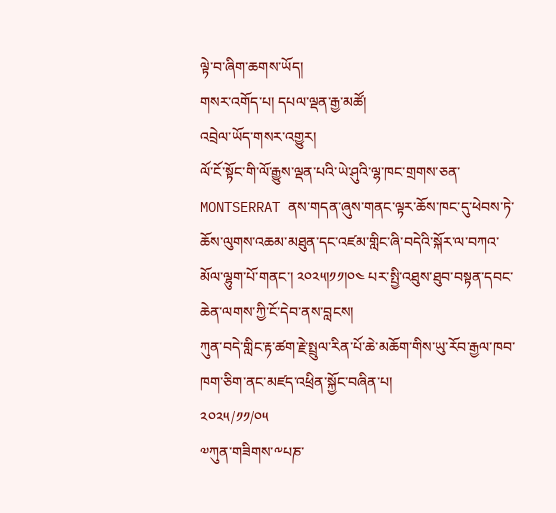ལྟེ་བ་ཞིག་ཆགས་ཡོད།
གསར་འགོད་པ། དཔལ་ལྡན་རྒྱ་མཚོ།
འབྲེལ་ཡོད་གསར་འགྱུར།
ལོ་ངོ་སྟོང་གི་ལོ་རྒྱུས་ལྡན་པའི་ཡེ་ཤུའི་ལྷ་ཁང་གྲགས་ཅན་ MONTSERRAT ནས་གདན་ཞུས་གནང་ལྟར་ཆོས་ཁང་དུ་ཕེབས་ཏེ་ཆོས་ལུགས་འཆམ་མཐུན་དང་འཛམ་གླིང་ཞི་བདེའི་སྐོར་ལ་བཀའ་མོལ་ལྷུག་པོ་གནང་། ༢༠༢༥།༡༡།༠༤ པར་སྤྱི་འཐུས་ཐུབ་བསྟན་དབང་ཆེན་ལགས་ཀྱི་ངོ་དེབ་ནས་བླངས།
ཀུན་བདེ་གླིང་རྟ་ཚག་རྗེ་སྤྲུལ་རིན་པོ་ཆེ་མཆོག་གིས་ཡུ་རོབ་རྒྱལ་ཁབ་ཁག་ཅིག་ནང་མཛད་འཕྲིན་སྐྱོང་བཞིན་པ།
༢༠༢༥/༡༡/༠༥
༧ཀུན་གཟིགས་༸པཎ་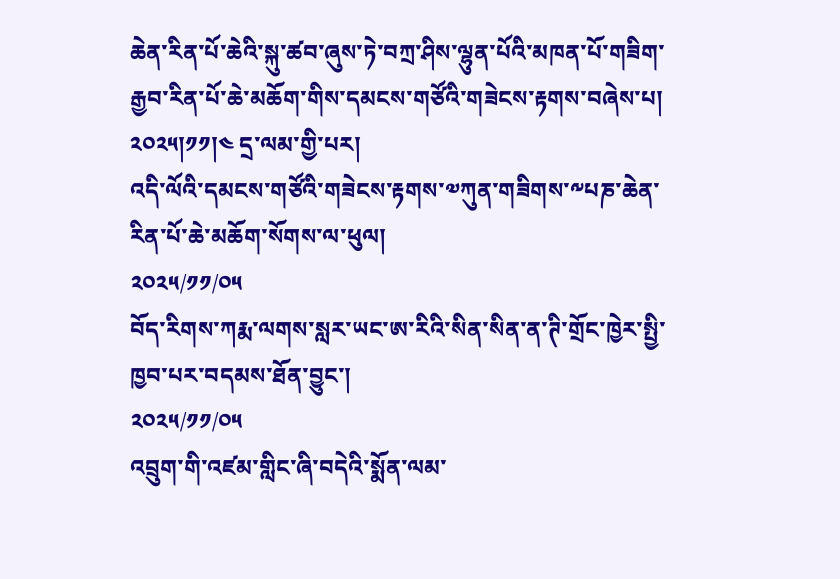ཆེན་རིན་པོ་ཆེའི་སྐུ་ཚབ་ཞུས་ཏེ་བཀྲ་ཤིས་ལྷུན་པོའི་མཁན་པོ་གཟིག་རྒྱབ་རིན་པོ་ཆེ་མཆོག་གིས་དམངས་གཙོའི་གཟེངས་རྟགས་བཞེས་པ། ༢༠༢༥།༡༡།༤ དྲ་ལམ་གྱི་པར།
འདི་ལོའི་དམངས་གཙོའི་གཟེངས་རྟགས་༧ཀུན་གཟིགས་༸པཎ་ཆེན་རིན་པོ་ཆེ་མཆོག་སོགས་ལ་ཕུལ།
༢༠༢༥/༡༡/༠༥
བོད་རིགས་ཀརྨ་ལགས་སླར་ཡང་ཨ་རིའི་སིན་སིན་ན་ཊི་གྲོང་ཁྱེར་སྤྱི་ཁྱབ་པར་བདམས་ཐོན་བྱུང་།
༢༠༢༥/༡༡/༠༥
འབྲུག་གི་འཛམ་གླིང་ཞི་བདེའི་སྨོན་ལམ་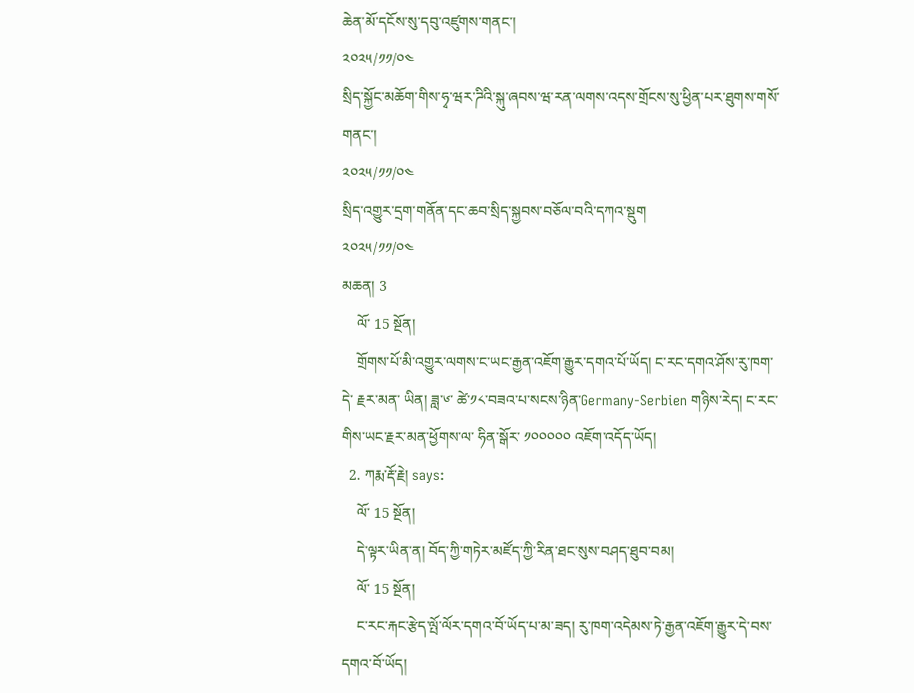ཆེན་མོ་དངོས་སུ་དབུ་འཛུགས་གནང་།
༢༠༢༥/༡༡/༠༤
སྲིད་སྐྱོང་མཆོག་གིས་ཧྭ་ཝར་ཌིའི་སྐུ་ཞབས་ཝ་རན་ལགས་འདས་གྲོངས་སུ་ཕྱིན་པར་ཐུགས་གསོ་གནང་།
༢༠༢༥/༡༡/༠༤
སྲིད་འགྱུར་དྲག་གནོན་དང་ཆབ་སྲིད་སྐྱབས་བཅོལ་བའི་དཀའ་སྡུག
༢༠༢༥/༡༡/༠༤
མཆན། 3
    ལོ་ 15 སྔོན།
    གྲོགས་པོ་མི་འགྱུར་ལགས་ང་ཡང་རྒྱན་འཇོག་རྒྱུར་དགའ་པོ་ཡོད། ང་རང་དགའ་ཤོས་རུ་ཁག་དེ་ རྗར་མན་ ཡིན། ཟླ་༦་ ཚེ་༡༨་བཟའ་པ་སངས་ཉིན་Germany-Serbien གཉིས་རེད། ང་རང་གིས་ཡང་རྗར་མན་ཕྱོགས་ལ་ ཧིན་སྒོར་ ༡༠༠༠༠༠ འཇོག་འདོད་ཡོད།
  2. ཀརྨ་རྡོ་རྗེ། says:
    ལོ་ 15 སྔོན།
    དེ་ལྟར་ཡིན་ན། བོད་ཀྱི་གཏེར་མཛོད་ཀྱི་རིན་ཐང་སུས་བཤད་ཐུབ་བམ།
    ལོ་ 15 སྔོན།
    ང་རང་རྐང་རྩེད་ལྤོ་ལོར་དགའ་བོ་ཡོད་པ་མ་ཟད། རུ་ཁག་འདེམས་ཏེ་རྒྱན་འཇོག་རྒྱུར་དེ་བས་དགའ་བོ་ཡོད།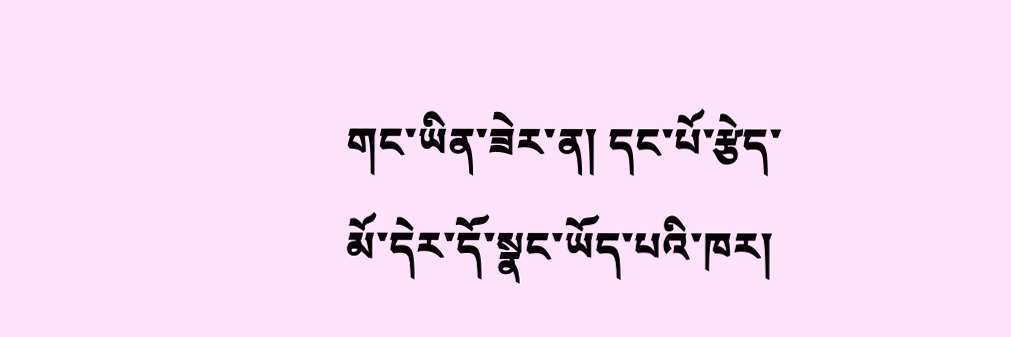གང་ཡིན་ཟེར་ན། དང་པོ་རྩེད་མོ་དེར་དོ་སྣང་ཡོད་པའི་ཁར།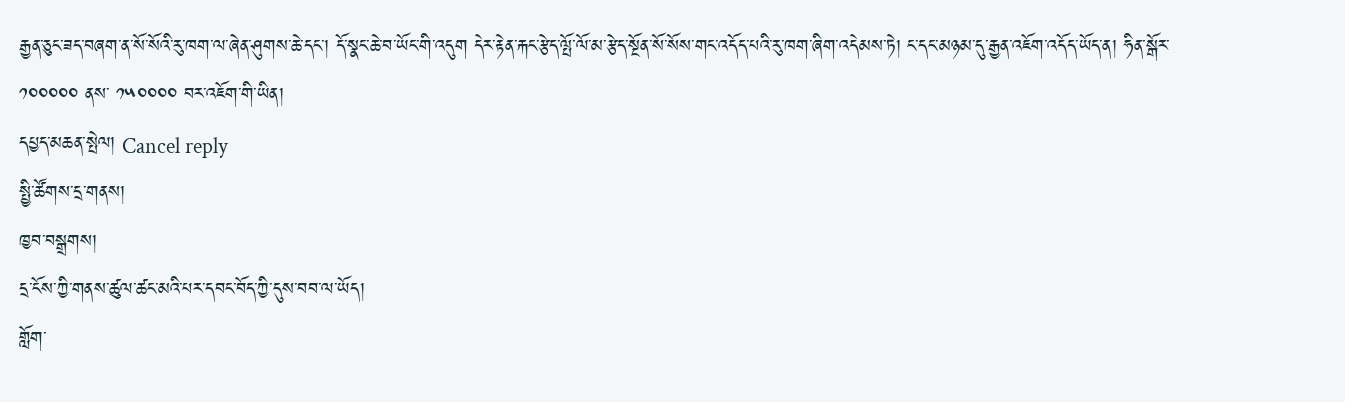རྒྱན་ཅུང་ཟད་བཞག་ན་སོ་སོའི་རུ་ཁག་ལ་ཞེན་ཤུགས་ཆེ་དང་། དོ་སྣང་ཆེ་བ་ཡོང་གི་འདུག དེར་རྟེན་རྐང་རྩེད་ལྤོ་ལོ་མ་རྩེད་སྔོན་སོ་སོས་གང་འདོད་པའི་རུ་ཁག་ཞིག་འདེམས་ཏེ། ང་དང་མཉམ་དུ་རྒྱན་འཇོག་འདོད་ཡོད་ན། ཧིན་སྒོར་ ༡༠༠༠༠༠ ནས་ ༡༥༠༠༠༠ བར་འཇོག་གི་ཡིན།
དཔྱད་མཆན་སྤེལ། Cancel reply
སྤྱི་ཚོགས་དྲ་གནས།
ཁྱབ་བསྒྲགས།
དྲ་ངོས་ཀྱི་གནས་ཚུལ་ཚང་མའི་པར་དབང་བོད་ཀྱི་དུས་བབ་ལ་ཡོད།
གློག་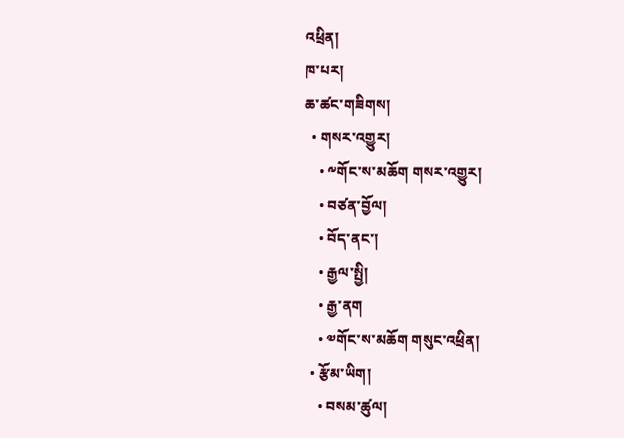འཕྲིན།
ཁ་པར།
ཆ་ཚང་གཟིགས།
  • གསར་འགྱུར།
    • ༸གོང་ས་མཆོག གསར་འགྱུར།
    • བཙན་བྱོལ།
    • བོད་ནང་།
    • རྒྱལ་སྤྱི།
    • རྒྱ་ནག
    • ༧གོང་ས་མཆོག གསུང་འཕྲིན།
  • རྩོམ་ཡིག།
    • བསམ་ཚུལ།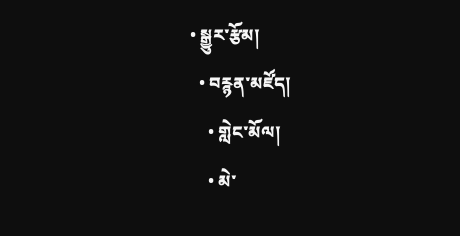• སྒྱུར་རྩོམ།
  • བརྙན་མཛོད།
    • གླེང་མོལ།
    • མེ་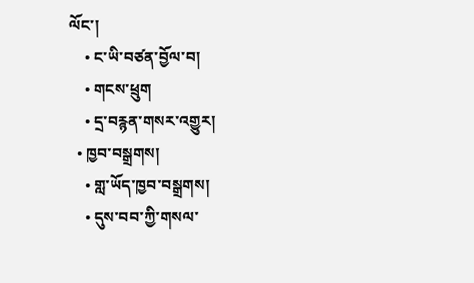ལོང་།
    • ང་ཡི་བཙན་བྱོལ་བ།
    • གངས་ཕྲུག
    • དྲ་བརྙན་གསར་འགྱུར།
  • ཁྱབ་བསྒྲགས།
    • གླ་ཡོད་ཁྱབ་བསྒྲགས།
    • དུས་བབ་ཀྱི་གསལ་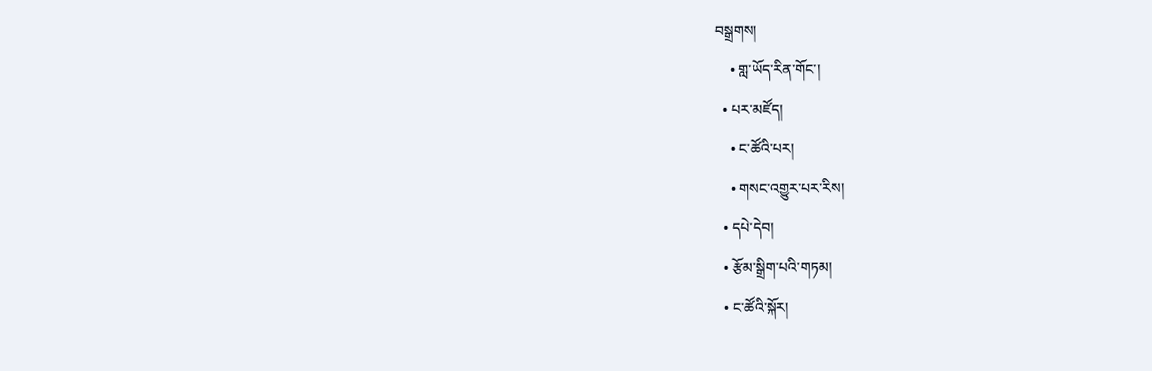བསྒྲགས།
    • གླ་ཡོད་རིན་གོང་།
  • པར་མཛོད།
    • ང་ཚོའི་པར།
    • གསང་འགྱུར་པར་རིས།
  • དཔེ་དེབ།
  • རྩོམ་སྒྲིག་པའི་གཏམ།
  • ང་ཚོའི་སྐོར།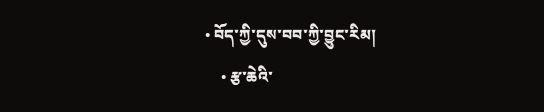• བོད་ཀྱི་དུས་བབ་ཀྱི་བྱུང་རིམ།
    • རྩ་ཆེའི་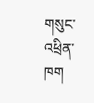གསུང་འཕྲིན་ཁག